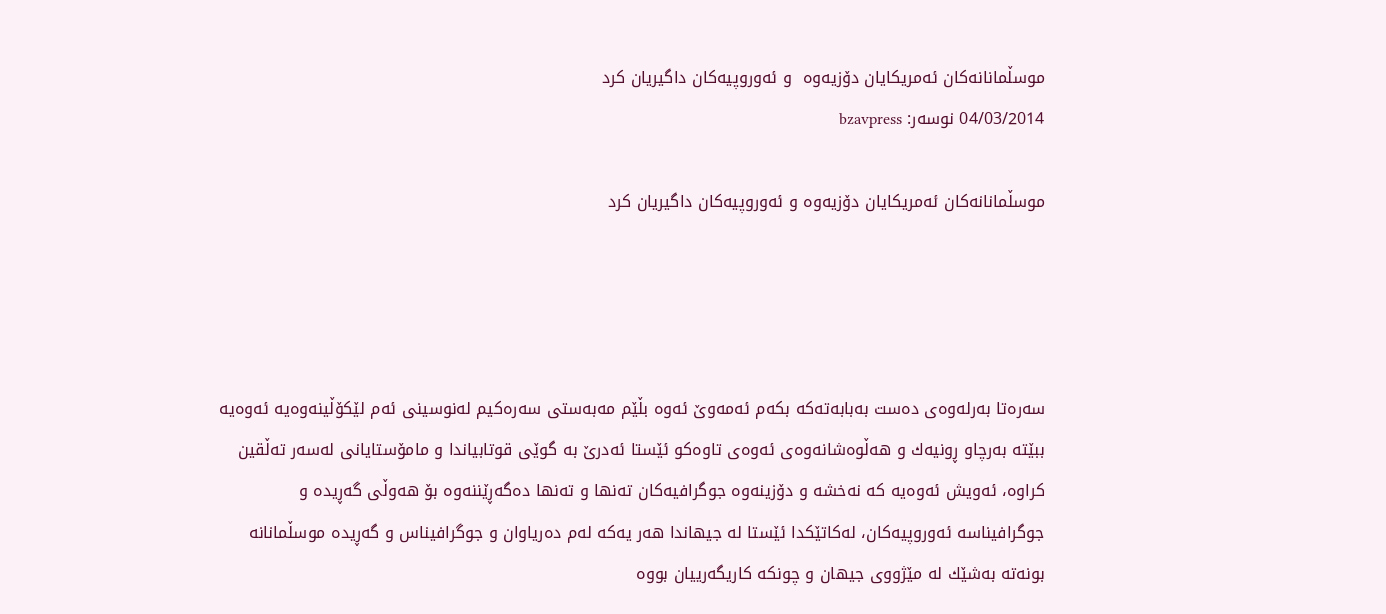موسڵمانانەکان ئەمریکایان دۆزیەوە  و ئەوروپیەکان داگیریان کرد
04/03/2014 نوسەر: bzavpress

موسڵمانانەکان ئەمریکایان دۆزیەوە و ئەوروپیەکان داگیریان کرد




سه‌ره‌تا به‌رله‌وه‌ی‌ ده‌ست به‌بابه‌ته‌كه‌ بكه‌م ئه‌مه‌وێ‌ ئه‌وه‌ بڵێم مه‌به‌ستی‌ سه‌ره‌كیم له‌نوسینی ئه‌م لێكۆڵینه‌وه‌یه‌ ئه‌وه‌یه‌ ببێته‌ به‌رچاو ڕونیه‌ك و هه‌ڵوه‌شانه‌وه‌ی‌ ئه‌وه‌ی‌ تاوه‌كو ئێستا ئه‌درێ‌ به‌ گوێی قوتابیاندا و مامۆستایانی له‌سه‌ر ته‌ڵقین كراوه‌، ئه‌ویش ئه‌وه‌یه‌ كه‌ نه‌خشه‌ و دۆزینه‌وه‌ جوگرافیه‌كان ته‌نها و ته‌نها ده‌گه‌ڕێننه‌وه‌ بۆ هه‌وڵی گه‌ڕیده‌ و جوگرافیناسه‌ ئه‌وروپیه‌كان، له‌كاتێكدا ئێستا له‌ جیهاندا هه‌ر یه‌كه‌ له‌م ده‌ریاوان و جوگرافیناس و گه‌ڕیده‌ موسڵمانانه‌ بونه‌ته‌ به‌شێك له‌ مێژووی‌ جیهان و چونكه‌ كاریگه‌رییان بووه‌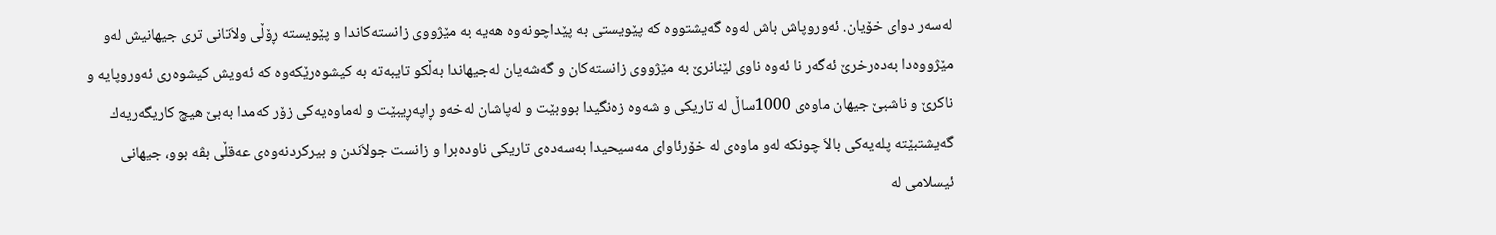له‌سه‌ر دوای‌ خۆیان. ئه‌وروپاش باش له‌وه‌ گه‌یشتووه‌ كه‌ پێویستی‌ به‌ پێداچونه‌وه‌ هه‌یه‌ به‌ مێژووی‌ زانسته‌كاندا و پێویسته‌ ڕۆڵی ولاَتانی تری‌ جیهانیش له‌و مێژووه‌دا به‌ده‌رخرێ‌ ئه‌گه‌ر نا ئه‌وه‌ ناوی‌ لێنانرێ‌ به‌ مێژووی‌ زانسته‌كان و گه‌شه‌یان له‌جیهاندا به‌ڵكو تایبه‌ته‌ به‌ كیشوه‌رێكه‌وه‌ كه‌ ئه‌ویش كیشوه‌ری‌ ئه‌وروپایه‌ و ناكرێ‌ و ناشبێ جیهان ماوه‌ی‌ 1000ساڵ له‌ تاریكی و شه‌وه‌ زه‌نگیدا بووبێت و له‌پاشان له‌خه‌و ڕاپه‌ڕیبێت و له‌ماوه‌یه‌كی زۆر كه‌مدا به‌بێ هیچ كاریگه‌ریه‌ك گه‌یشتبێته‌ پله‌یه‌كی بالاَ چونكه‌ له‌و ماوه‌ی‌ له‌ خۆرئاوای‌ مه‌سیحیدا به‌سه‌ده‌ی‌ تاریكی ناوده‌برا و زانست جولاَندن و بیركردنه‌وه‌ی‌ عه‌قڵی بڤه‌ بوو، جیهانی ئیسلامی له‌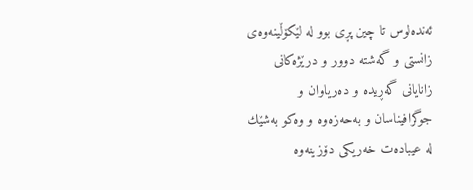ئه‌نده‌لوس تا چین پڕی بوو له‌ لێكۆڵینه‌وه‌ی‌ زانستی‌ و گه‌شته‌ دوور و درێژه‌كانی‌ زانایانی گه‌ڕیده‌ و ده‌ریاوان و جوگرافیناسان و به‌حه‌زه‌وه‌ و وه‌كو به‌شێك له‌ عیباده‌ت خه‌ریكی دۆزینه‌وه‌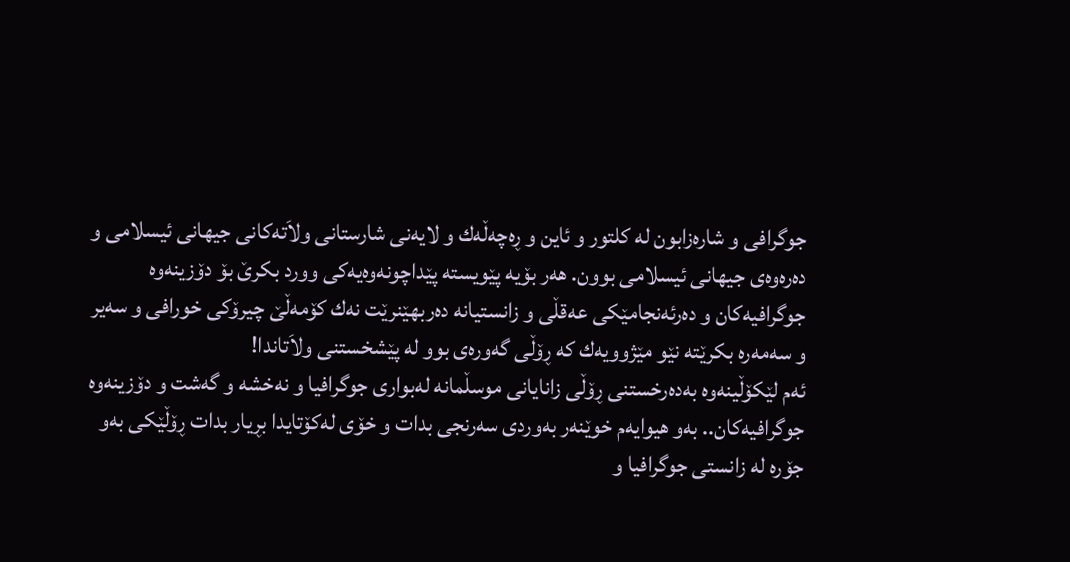جوگرافی و شاره‌زابون له‌ كلتور و ئاین و ڕه‌چه‌ڵه‌ك و لایه‌نی شارستانی ولاَته‌كانی‌ جیهانی ئیسلامی و ده‌ره‌وه‌ی‌ جیهانی ئیسلامی بوون. هه‌ر بۆیه‌ پێویسته‌ پێداچونه‌وه‌یه‌كی وورد بكرێ‌ بۆ دۆزینه‌وه‌ جوگرافیه‌كان و ده‌رئه‌نجامێكی عه‌قڵی و زانستیانه‌ ده‌ربهێنرێت نه‌ك كۆمه‌ڵێ چیرۆكی خورافی و سه‌یر و سه‌مه‌ره‌ بكرێته‌ نێو مێژوویه‌ك كه‌ ڕۆڵی گه‌وره‌ی‌ بوو له‌ پێشخستنی ولاَتاندا!
ئه‌م لێكۆڵینه‌وه‌ به‌ده‌رخستنی‌ ڕۆڵی زانایانی موسڵمانه‌ له‌بواری‌ جوگرافیا و نه‌خشه‌ و گه‌شت و دۆزینه‌وه‌ جوگرافیه‌كان.. به‌و هیوایه‌م خوێنه‌ر به‌وردی‌ سه‌رنجی بدات و خۆی‌ له‌كۆتایدا بڕیار بدات ڕۆڵێكی به‌و جۆره‌ له‌ زانستی‌ جوگرافیا و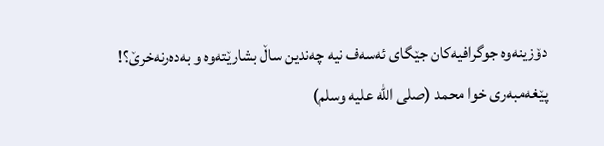دۆزینه‌وه‌ جوگرافیه‌كان جێگای‌ ئه‌سه‌ف نیه‌ چه‌ندین ساڵ بشارێته‌وه‌ و به‌ده‌رنه‌خرێ‌؟!
پێغه‌مبه‌ری‌ خوا محمد (صلی‌ الله علیه وسلم)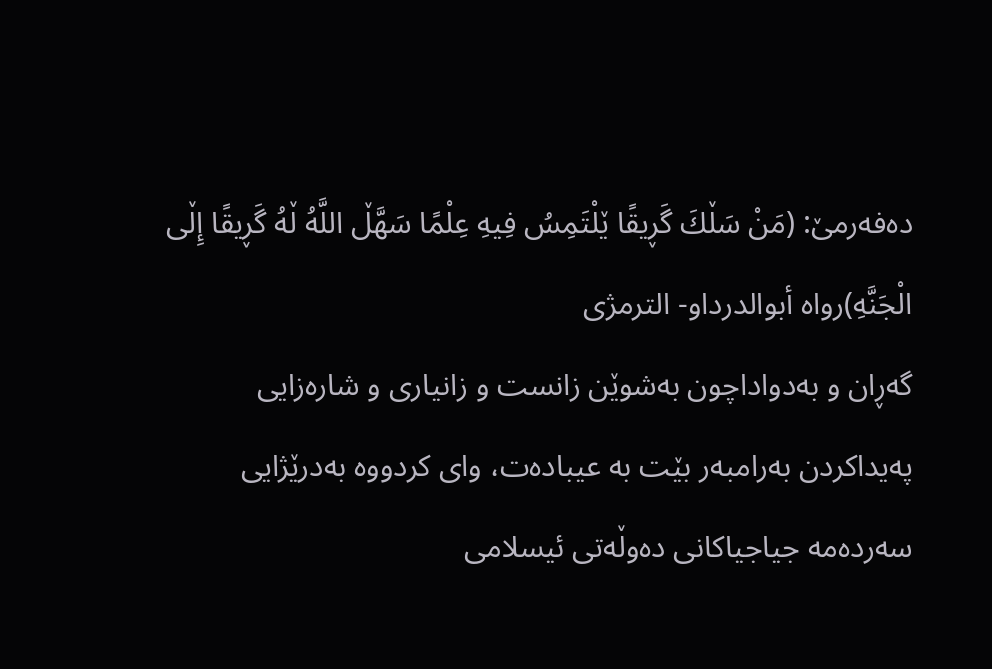ده‌فه‌رمێ: (مَنْ سَڵكَ گَڕیقًا ێلْتَمِسُ فِیهِ عِلْمًا سَهَّڵ اللَّهُ ڵهُ گَڕیقًا إِڵی‌ الْجَنَّه‌ِ)رواه أبوالدردا‌و- الترمژی
گه‌ڕان و به‌دواداچون به‌شوێن زانست و زانیاری‌ و شاره‌زایی په‌یداكردن به‌رامبه‌ر بێت به‌ عیباده‌ت، وای‌ كردووه‌ به‌درێژایی سه‌رده‌مه‌ جیاجیاكانی‌ ده‌وڵه‌تی‌ ئیسلامی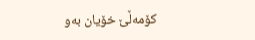كۆمه‌ڵێ خۆیان به‌و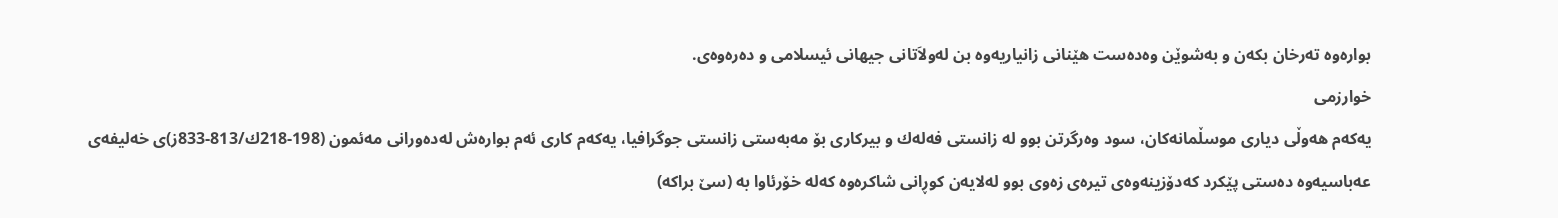بواره‌وه‌ ته‌رخان بكه‌ن و به‌شوێن وه‌ده‌ست هێنانی زانیاریه‌وه‌ بن له‌ولاَتانی جیهانی ئیسلامی و ده‌ره‌وه‌ی‌.
خوارزمی
یه‌كه‌م هه‌وڵی دیاری‌ موسڵمانه‌كان، سود وه‌رگرتن بوو له‌ زانستی‌ فه‌له‌ك و بیركاری‌ بۆ مه‌به‌ستی‌ زانستی‌ جوگرافیا، یه‌كه‌م كاری‌ ئه‌م بواره‌ش له‌ده‌ورانی مه‌ئمون (198-218ك/813-833ز)ی‌ خه‌لیفه‌ی‌ عه‌باسیه‌وه‌ ده‌ستی‌ پێكرد كه‌دۆزینه‌وه‌ی‌ تیره‌ی‌ زه‌وی‌ بوو له‌لایه‌ن كوڕانی شاكره‌وه‌ كه‌له‌ خۆرئاوا به‌ (سێ براكه‌)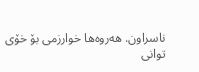ناسراون. هه‌روه‌ها خوارزمی بۆ خۆی‌ توانی‌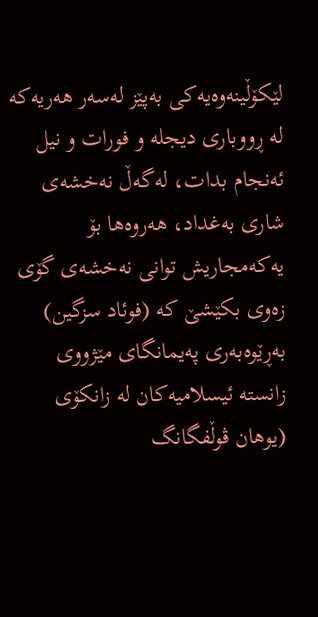لێكۆڵینه‌وه‌یه‌كی به‌پێز له‌سه‌ر هه‌ریه‌كه‌ له‌ ڕووباری‌ دیجله‌ و فورات و نیل ئه‌نجام بدات، له‌گه‌ڵ نه‌خشه‌ی‌ شاری‌ به‌غداد، هه‌روه‌ها بۆ یه‌كه‌مجاریش توانی‌ نه‌خشه‌ی‌ گۆی‌ زه‌وی‌ بكێشێ كه‌ (فوئاد سزگین) به‌ڕێوه‌به‌ری‌ په‌یمانگای‌ مێژووی‌ زانسته‌ ئیسلامیه‌كان له‌ زانكۆی‌ (یوهان ڤوڵفگانگ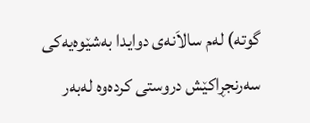گوته‌) له‌م سالاَنه‌ی‌ دوایدا به‌شێوه‌یه‌كی سه‌رنجڕاكێش دروستی كرده‌وه‌ له‌به‌ر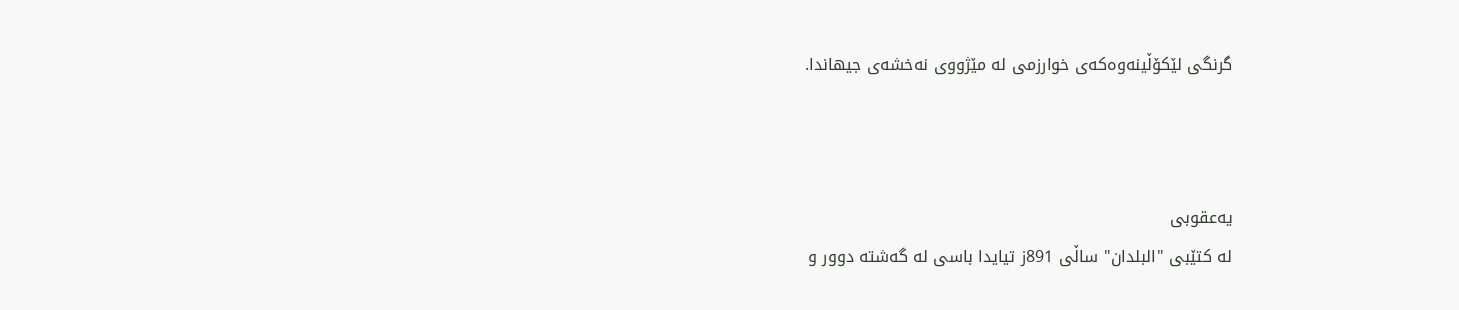گرنگی لێكۆڵینه‌وه‌كه‌ی‌ خوارزمی له‌ مێژووی‌ نه‌خشه‌ی‌ جیهاندا.



یه‌عقوبی
له‌ كتێبی "البلدان" ساڵی 891ز تیایدا باسی‌ له‌ گه‌شته‌ دوور و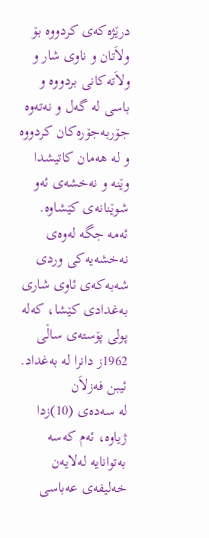درێژه‌كه‌ی‌ كردووه‌ بۆ ولاَتان و ناوی‌ شار و ولاَته‌كانی‌ بردووه‌ و باسی له‌ گه‌ل و نه‌ته‌وه‌ جۆربه‌جۆره‌كان كردووه‌ و له‌ هه‌مان كاتیشدا وێنه‌ و نه‌خشه‌ی‌ ئه‌و شوێنانه‌ی‌ كێشاوه‌. ئه‌مه‌ جگه‌ له‌وه‌ی‌ نه‌خشه‌یه‌كی‌ وردی‌ شه‌به‌كه‌ی‌ ئاوی‌ شاری‌ به‌غدادی‌ كێشا، كه‌له‌ پولی پۆسته‌ی‌ ساڵی 1962ز دانرا له‌ به‌غداد.
ئیبن فه‌زلاَن
له‌ سه‌ده‌ی‌ (10)زدا ژیاوه‌، ئه‌م كه‌سه‌ به‌توانایه‌ له‌لایه‌ن خه‌لیفه‌ی‌ عه‌باسی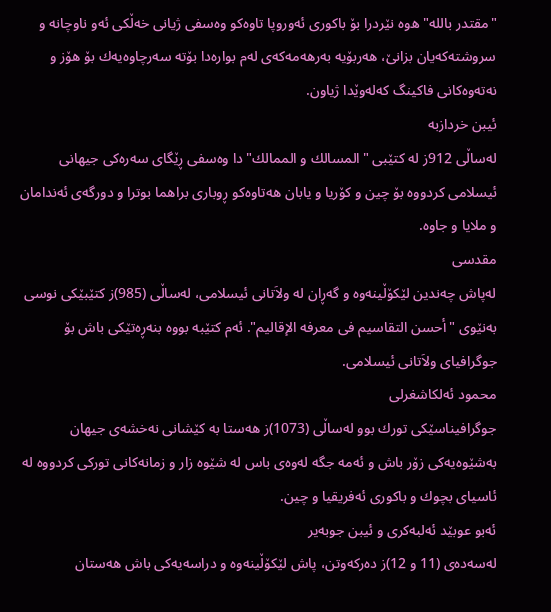"مقتدر بالله"ه‌وه‌ نێردرا بۆ باكوری‌ ئه‌وروپا تاوه‌كو وه‌سفی ژیانی‌ خه‌ڵكی‌ ئه‌و ناوچانه‌ و سروشته‌كه‌یان بزانێ‌، هه‌ربۆیه‌ به‌رهه‌مه‌كه‌ی‌ له‌م بواره‌دا بۆته‌ سه‌رچاوه‌یه‌ك بۆ هۆز و نه‌ته‌وه‌كانی‌ فاكینگ كه‌له‌وێدا ژیاون.
ئیبن خردازبه‌
له‌ساڵی 912ز له‌ كتێبی "المسالك و الممالك"دا وه‌سفی ڕێگای‌ سه‌ره‌كی‌ جیهانی‌ ئیسلامی‌ كردووه‌ بۆ چین و كۆریا و یابان هه‌تاوه‌كو ڕوباری‌ براهما بوترا و دورگه‌ی‌ ئه‌ندامان و ملایا و جاوه‌.
مقدسی
له‌پاش چه‌ندین لێكۆڵینه‌وه‌ و گه‌ڕان له‌ ولاَتانی‌ ئیسلامی‌، له‌ساڵی (985)ز كتێبێكی‌ نوسی به‌نێوی‌ "أحسن التقاسیم فی معرفه‌ الإقالیم". ئه‌م كتێبه‌ بووه‌ بنه‌ڕه‌تێكی‌ باش بۆ جوگرافیای‌ ولاَتانی‌ ئیسلامی‌.
محمود ئه‌لكاشغرلی
جوگرافیناسێكی‌ تورك بوو له‌ساڵی (1073)ز هه‌ستا به‌ كێشانی‌ نه‌خشه‌ی‌ جیهان به‌شێوه‌یه‌كی‌ زۆر باش و ئه‌مه‌ جگه‌ له‌وه‌ی‌ باس له‌ شێوه‌ زار و زمانه‌كانی‌ توركی‌ كردووه‌ له‌ ئاسیای‌ بچوك و باكوری‌ ئه‌فریقیا و چین.
ئه‌بو عوبێد ئه‌لبه‌كری‌ و ئیبن جوبه‌یر
له‌سه‌ده‌ی‌ (11 و 12)ز ده‌ركه‌وتن، پاش لێكۆڵینه‌وه‌ و دراسه‌یه‌كی‌ باش هه‌ستان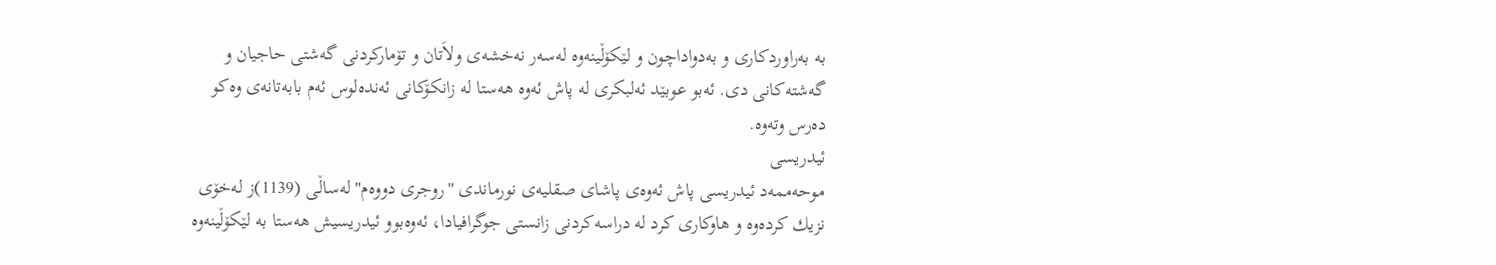به‌ به‌راوردكاری‌ و به‌دواداچون و لێكۆڵینه‌وه‌ له‌سه‌ر نه‌خشه‌ی‌ ولاَتان و تۆماركردنی‌ گه‌شتی‌ حاجیان و گه‌شته‌كانی‌ دی‌. ئه‌بو عوبێد ئه‌لبكری‌ له‌ پاش ئه‌وه‌ هه‌ستا له‌ زانكۆكانی‌ ئه‌نده‌لوس ئه‌م بابه‌تانه‌ی‌ وه‌كو ده‌رس وته‌وه‌.
ئیدریسی
موحه‌ممه‌د ئیدریسی پاش ئه‌وه‌ی‌ پاشای‌ صقلیه‌ی‌ نورماندی‌ "روجری‌ دووه‌م"له‌ساڵی (1139)ز له‌خۆی‌ نزیك كرده‌وه‌ و هاوكاری‌ كرد له‌ دراسه‌كردنی‌ زانستی‌ جوگرافیادا، ئه‌وه‌بوو ئیدریسیش هه‌ستا به‌ لێكۆڵینه‌وه‌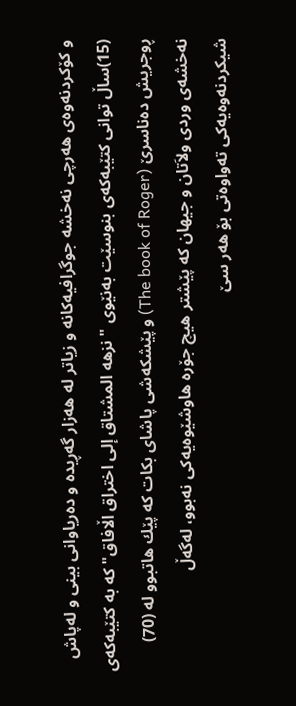و كۆكردنه‌وه‌ی‌ هه‌رچی نه‌خشه‌ جوگرافیه‌كانه‌ و زیاتر له‌ هه‌زار گه‌ڕیده‌ و ده‌ریاوانی‌ بینی‌ و له‌پاش (15)ساڵ توانی‌ كتێبه‌كه‌ی‌ بنوسێت به‌نێوی‌ "نزهه‌ المشتاق إلی‌ اختراق اڵافاق" كه‌ به‌ كتێبه‌كه‌ی‌ ڕوجریش ده‌ناسرێ (The book of Roger) و پێشكه‌شی پاشای‌ بكات كه‌ پێك هاتبوو له‌ (70) نه‌خشه‌ی‌ وردی‌ ولاَتان و جیهان كه‌ پێشتر هیچ جۆره‌ هاوشێوه‌یه‌كی‌ نه‌بوو، له‌گه‌ڵ شیكردنه‌وه‌یه‌كی‌ ته‌واوه‌تی‌ بۆ هه‌ر سێ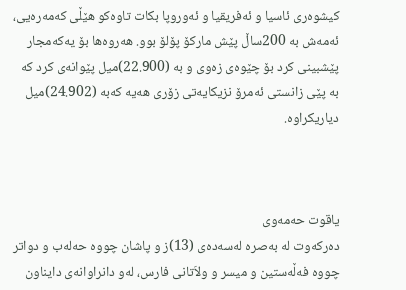كیشوه‌ری‌ ئاسیا و ئه‌فریقیا و ئه‌وروپا بكات تاوه‌كو هێڵی كه‌مه‌ره‌یی، ئه‌مه‌ش به‌ 200ساڵ پێش ماركۆ پۆلۆ بوو. هه‌روه‌ها بۆ یه‌كه‌مجار پێشبینی‌ كرد بۆ چێوه‌ی‌ زه‌وی‌ و به‌ (22.900)میل پێوانه‌ی‌ كرد كه‌ به‌ پێی زانستی‌ ئه‌مرۆ نزیكایه‌تی‌ زۆری هه‌یه‌ كه‌به‌ (24.902)میل دیاریكراوه‌.



یاقوت حه‌مه‌وی
ده‌ركه‌وت له‌ به‌صره‌ له‌سه‌ده‌ی‌ (13)ز و پاشان چووه‌ حه‌له‌ب و دواتر چووه‌ فه‌ڵه‌ستین و میسر و ولاَتانی‌ فارس، له‌و دانراوانه‌ی‌ دایناون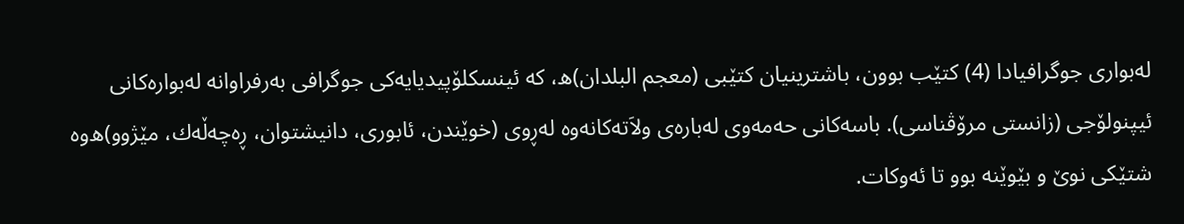له‌بواری‌ جوگرافیادا (4) كتێب بوون، باشترینیان كتێبی (معجم البلدان)ه‌، كه‌ ئینسكلۆپیدیایه‌كی‌ جوگرافی به‌رفراوانه‌ له‌بواره‌كانی‌ ئیپنولۆجی (زانستی‌ مرۆڤناسی). باسه‌كانی‌ حه‌مه‌وی له‌باره‌ی‌ ولاَته‌كانه‌وه‌ له‌ڕوی‌ (خوێندن، ئابوری‌، دانیشتوان، ڕه‌چه‌ڵه‌ك، مێژوو)ه‌وه‌ شتێكی‌ نوێ و بێوێنه‌ بوو تا ئه‌وكات.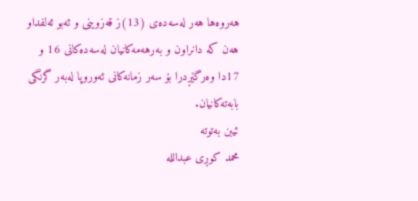هه‌روه‌ها هه‌ر له‌سه‌ده‌ی‌ (13)ز قه‌زوینی‌ و ئه‌بو ئه‌لفدا‌و هه‌ن كه‌ دانراون و به‌رهه‌مه‌كانیان له‌سه‌ده‌كانی‌ 16 و 17دا وه‌رگێڕدرا بۆ سه‌ر زمانه‌كانی‌ ئه‌وروپا له‌به‌ر گرنگی‌ بابه‌ته‌كانیان.
ئیبن به‌توته‌
محمد كوڕی عبدالله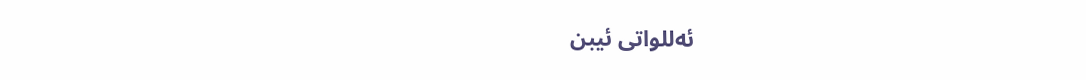ئه‌للواتی‌ ئیبن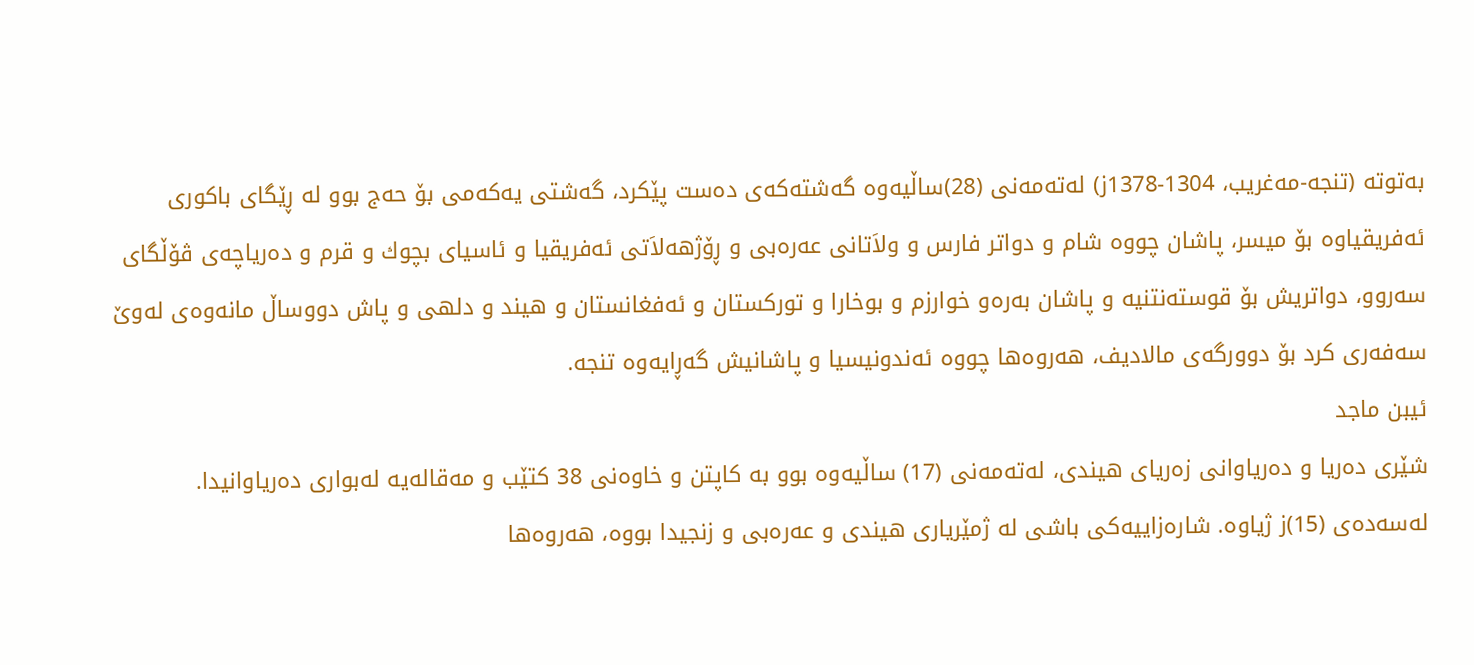به‌توته‌ (تنجه‌-مه‌غریب، 1304-1378ز) له‌ته‌مه‌نی‌ (28)ساڵیه‌وه‌ گه‌شته‌كه‌ی‌ ده‌ست پێكرد، گه‌شتی‌ یه‌كه‌می‌ بۆ حه‌ج بوو له‌ ڕێگای‌ باكوری‌ ئه‌فریقیاوه‌ بۆ میسر، پاشان چووه‌ شام و دواتر فارس و ولاَتانی‌ عه‌ره‌بی و ڕۆژهه‌لاَتی‌ ئه‌فریقیا و ئاسیای بچوك و قرم و ده‌ریاچه‌ی‌ ڤۆڵگای‌ سه‌روو، دواتریش بۆ قوسته‌نتنیه‌ و پاشان به‌ره‌و خوارزم و بوخارا و توركستان و ئه‌فغانستان و هیند و دلهی و پاش دووساڵ مانه‌وه‌ی‌ له‌وێ‌ سه‌فه‌ری‌ كرد بۆ دوورگه‌ی‌ مالادیف، هه‌روه‌ها چووه‌ ئه‌ندونیسیا و پاشانیش گه‌ڕایه‌وه‌ تنجه‌.
ئیبن ماجد
شێری ده‌ریا و ده‌ریاوانی‌ زه‌ریای‌ هیندی‌، له‌ته‌مه‌نی‌ (17) ساڵیه‌وه‌ بوو به‌ كاپتن و خاوه‌نی‌ 38 كتێب و مه‌قاله‌یه‌ له‌بواری‌ ده‌ریاوانیدا. له‌سه‌ده‌ی‌ (15)ز ژیاوه‌. شاره‌زاییه‌كی‌ باشی له‌ ژمێریاری‌ هیندی‌ و عه‌ره‌بی و زنجیدا بووه‌، هه‌روه‌ها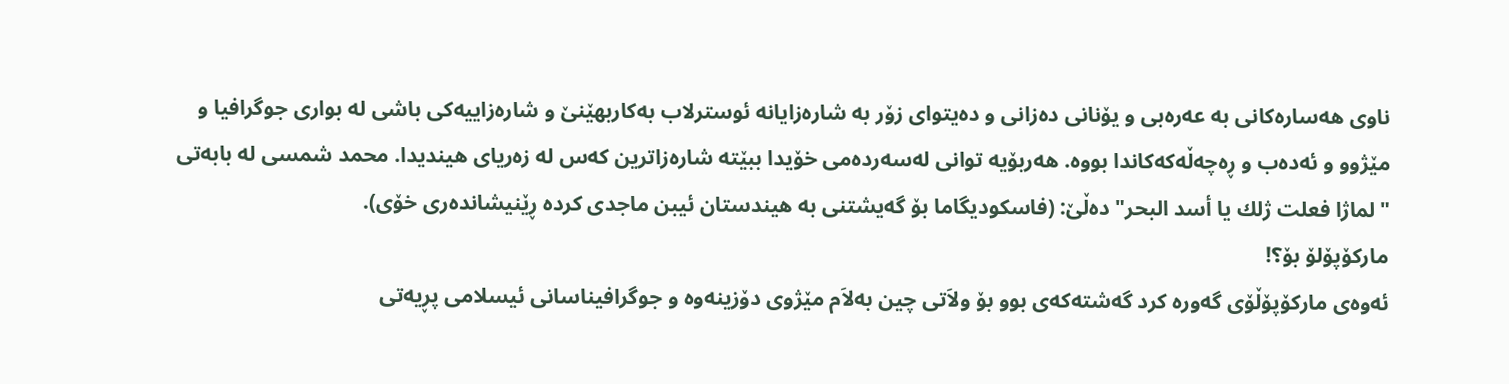ناوی‌ هه‌ساره‌كانی‌ به‌ عه‌ره‌بی و یۆنانی‌ ده‌زانی‌ و ده‌یتوای‌ زۆر به‌ شاره‌زایانه‌ ئوسترلاب به‌كاربهێنێ و شاره‌زاییه‌كی‌ باشی له‌ بواری‌ جوگرافیا و مێژوو و ئه‌ده‌ب و ڕه‌چه‌ڵه‌كه‌كاندا بووه‌. هه‌ربۆیه‌ توانی‌ له‌سه‌رده‌می‌ خۆیدا ببێته‌ شاره‌زاترین كه‌س له‌ زه‌ریای‌ هیندیدا. محمد شمسی له‌ بابه‌تی‌ "لماژا فعلت ژلك یا أسد البحر" ده‌ڵێ: (فاسكودیگاما بۆ گه‌یشتنی‌ به‌ هیندستان ئیبن ماجدی‌ كرده‌ ڕێنیشانده‌ری‌ خۆی‌).
ماركۆپۆلۆ بۆ؟!
ئه‌وه‌ی‌ ماركۆپۆڵۆی گه‌وره‌ كرد گه‌شته‌كه‌ی‌ بوو بۆ ولاَتی‌ چین به‌لاَم مێژوی‌ دۆزینه‌وه‌ و جوگرافیناسانی‌ ئیسلامی‌ پڕیه‌تی‌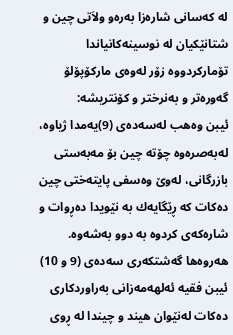له‌ كه‌سانی‌ شاره‌زا به‌ره‌و ولاَتی‌ چین و شتانێكیان له‌ نوسینه‌كانیاندا تۆماركردووه‌ زۆر له‌وه‌ی‌ ماركۆپۆلۆ گه‌وره‌تر و به‌نرختر و كۆنتریشه‌:
ئیبن وه‌هب له‌سه‌ده‌ی‌ (9)یه‌مدا ژیاوه‌، له‌به‌صره‌وه‌ چۆته‌ چین بۆ مه‌به‌ستی‌ بازرگانی‌، له‌وێ‌ وه‌سفی پایته‌ختی‌ چین ده‌كات كه‌ ڕێگایه‌ك به‌ نێویدا ده‌ڕوات و شاره‌كه‌ی‌ كردوه‌ به‌ دوو به‌شه‌وه‌. هه‌روه‌ها گه‌شتكه‌ری‌ سه‌ده‌ی‌ (9 و 10) ئیبن فقیه‌ ئه‌لهه‌مه‌زانی‌ به‌راوردكاری‌ ده‌كات له‌نێوان هیند و چیندا له‌ ڕوی‌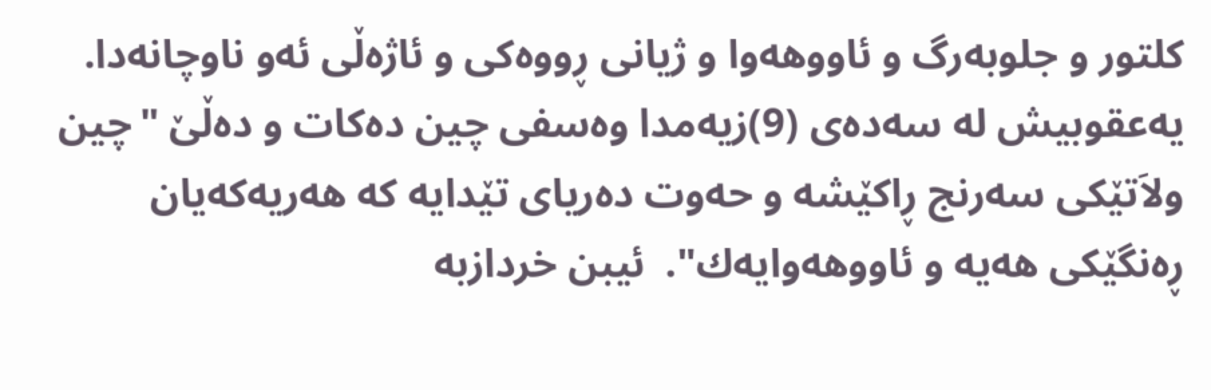كلتور و جلوبه‌رگ و ئاووهه‌وا و ژیانی‌ ڕووه‌كی‌ و ئاژه‌ڵی ئه‌و ناوچانه‌دا. یه‌عقوبیش له‌ سه‌ده‌ی‌ (9)زیه‌مدا وه‌سفی چین ده‌كات و ده‌ڵێ "چین ولاَتێكی‌ سه‌رنج ڕاكێشه‌ و حه‌وت ده‌ریای‌ تێدایه‌ كه‌ هه‌ریه‌كه‌یان ڕه‌نگێكی‌ هه‌یه‌ و ئاووهه‌وایه‌ك".  ئیبن خردازبه‌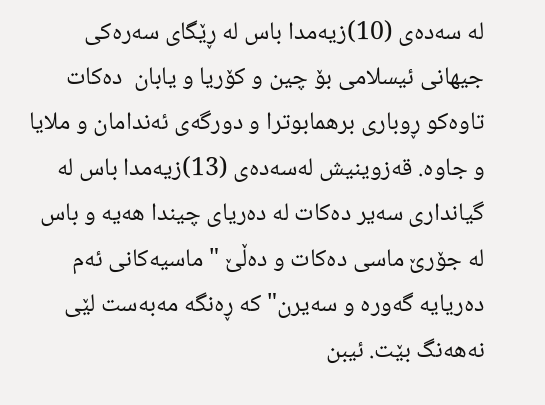له‌ سه‌ده‌ی‌ (10)زیه‌مدا باس له‌ ڕێگای‌ سه‌ره‌كی‌ جیهانی‌ ئیسلامی‌ بۆ چین و كۆریا و یابان  ده‌كات تاوه‌كو ڕوباری‌ برهمابوترا و دورگه‌ی‌ ئه‌ندامان و ملایا و جاوه‌. قه‌زوینیش له‌سه‌ده‌ی‌ (13)زیه‌مدا باس له‌ گیانداری‌ سه‌یر ده‌كات له‌ ده‌ریای‌ چیندا هه‌یه‌ و باس له‌ جۆرێ ماسی ده‌كات و ده‌ڵێ "ماسیه‌كانی‌ ئه‌م ده‌ریایه‌ گه‌وره‌ و سه‌یرن" كه‌ ڕه‌نگه‌ مه‌به‌ست لێی نه‌هه‌نگ بێت. ئیبن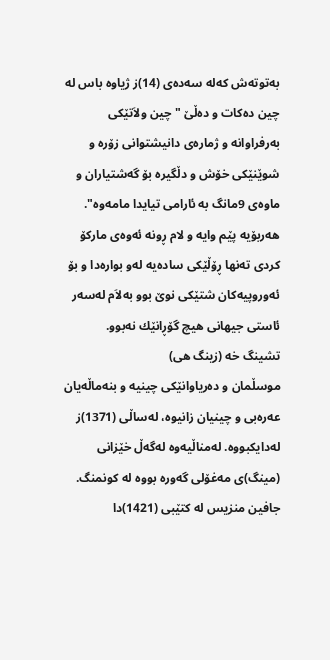به‌توته‌ش كه‌له‌ سه‌ده‌ی‌ (14)ز ژیاوه‌ باس له‌ چین ده‌كات و ده‌ڵێ " چین ولاَتێكی‌ به‌رفراوانه‌ و ژماره‌ی‌ دانیشتوانی‌ زۆره‌ و شوێنێكی‌ خۆش و دڵگیره‌ بۆ گه‌شتیاران و ماوه‌ی‌ 9مانگ به‌ ئارامی‌ تیایدا مامه‌وه‌". هه‌ربۆیه‌ پێم وایه‌ و لام ڕونه‌ ئه‌وه‌ی‌ ماركۆ كردی‌ ته‌نها ڕۆڵێكی‌ ساده‌یه‌ له‌و بواره‌دا و بۆ ئه‌وروپیه‌كان شتێكی‌ نوێ‌ بوو به‌لاَم له‌سه‌ر ئاستی‌ جیهانی‌ هیچ گۆڕانێك نه‌بوو.
تشینگ خه‌ (زینگ هی)
موسڵمان و ده‌ریاوانێكی چینیه‌ و بنه‌ماڵه‌یان عه‌ره‌بی و چینیان زانیوه‌، له‌ساڵی (1371)ز له‌دایكبووه‌. له‌مناڵیه‌وه‌ له‌گه‌ڵ خێزانی (مینگ)ی‌ مه‌غۆلی گه‌وره‌ بووه‌ له‌ كونمنگ. جافین منزیس له‌ كتێبی (1421)دا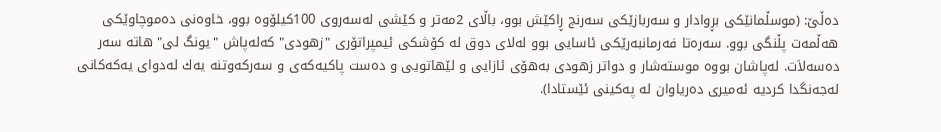ده‌ڵێ: (موسڵمانێكی بڕوادار و سه‌ربازێكی سه‌رنج ڕاكێش بوو، باڵای‌ 2مه‌تر و كێشی له‌سه‌روی‌ 100كیلۆوه‌ بوو، خاوه‌نی‌ ده‌موچاوێكی هه‌ڵمه‌ت پڵنگی بوو. سه‌ره‌تا فه‌رمانبه‌رێكی ئاسایی بوو له‌لای دوق له‌ كۆشكی ئیمپراتۆری "زهودی" كه‌له‌پاش "یونگ لی" هاته‌ سه‌ر ده‌سه‌لاَت. له‌پاشان بووه‌ موسته‌شار و دواتر زهودی به‌هۆی‌ ئازایی و لێهاتویی و ده‌ست پاكیه‌كه‌ی‌ و سه‌ركه‌وتنه‌ یه‌ك له‌دوای‌ یه‌كه‌كانی‌ له‌جه‌نگدا كردیه‌ ئه‌میری ده‌ریاوان له‌ په‌كینی ئێستادا).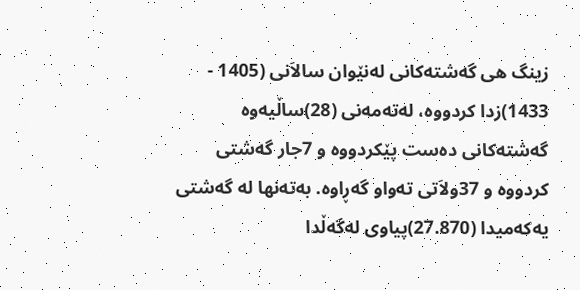زینگ هی‌ گه‌شته‌كانی‌ له‌نێوان سالاَنی‌ (1405 - 1433)زدا كردووه‌، له‌ته‌مه‌نی‌ (28)ساڵیه‌وه‌ گه‌شته‌كانی‌ ده‌ست پێكردووه‌ و 7جار گه‌شتی‌ كردووه‌ و 37ولاَتی‌ ته‌واو گه‌ڕاوه‌. به‌ته‌نها له‌ گه‌شتی‌ یه‌كه‌میدا (27.870)پیاوی‌ له‌گه‌ڵدا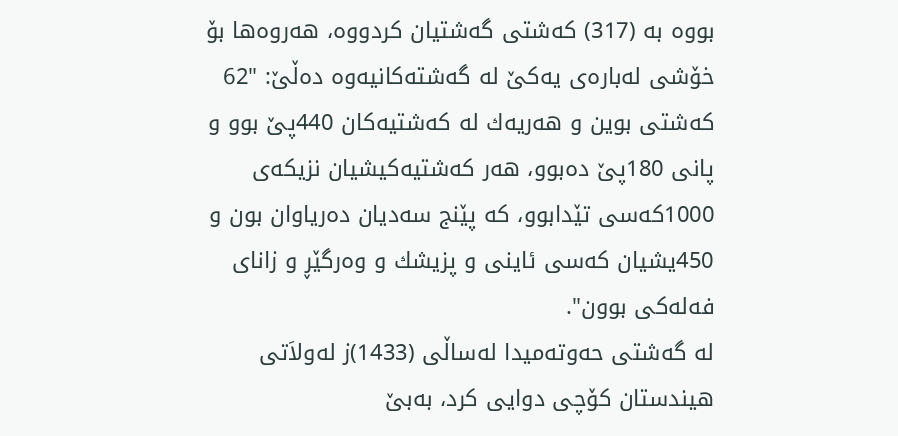بووه‌ به‌ (317) كه‌شتی‌ گه‌شتیان كردووه‌، هه‌روه‌ها بۆ خۆشی له‌باره‌ی‌ یه‌كێ‌ له‌ گه‌شته‌كانیه‌وه‌ ده‌ڵێ: "62 كه‌شتی‌ بوین و هه‌ریه‌ك له‌ كه‌شتیه‌كان 440پێ بوو و پانی‌ 180پێ ده‌بوو، هه‌ر كه‌شتیه‌كیشیان نزیكه‌ی‌ 1000كه‌سی تێدابوو، كه‌ پێنج سه‌دیان ده‌ریاوان بون و 450یشیان كه‌سی ئاینی‌ و پزیشك و وه‌رگێڕ و زانای‌ فه‌له‌كی‌ بوون".
له‌ گه‌شتی‌ حه‌وته‌میدا له‌ساڵی (1433)ز له‌ولاَتی‌ هیندستان كۆچی دوایی كرد، به‌بێ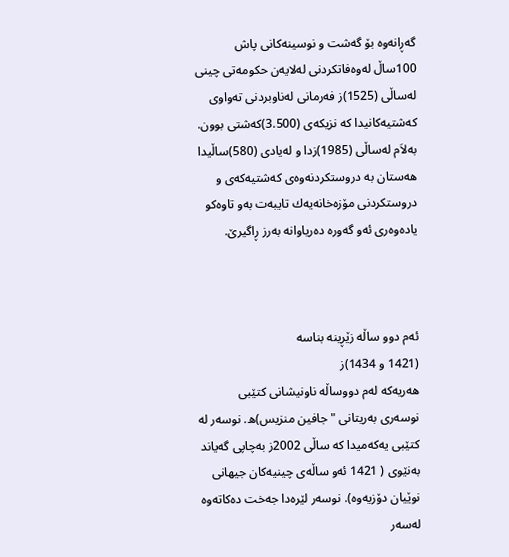گه‌ڕانه‌وه‌ بۆ گه‌شت و نوسینه‌كانی‌ پاش 100ساڵ له‌وه‌فاتكردنی‌ له‌لایه‌ن حكومه‌تی‌ چینی‌ له‌ساڵی (1525)ز فه‌رمانی‌ له‌ناوبردنی‌ ته‌واوی‌ كه‌شتیه‌كانیدا كه‌ نزیكه‌ی‌ (3.500)كه‌شتی‌ بوون. به‌لاَم له‌ساڵی (1985)زدا و له‌یادی‌ (580)ساڵیدا هه‌ستان به‌ دروستكردنه‌وه‌ی‌ كه‌شتیه‌كه‌ی‌ و دروستكردنی‌ مۆزه‌خانه‌یه‌ك تایبه‌ت به‌و تاوه‌كو یاده‌وه‌ری‌ ئه‌و گه‌وره‌ ده‌ریاوانه‌ به‌رز ڕاگیرێ.



ئه‌م دوو ساڵه‌ زێڕینه‌ بناسه‌
(1421 و 1434)ز
هه‌ریه‌كه‌ له‌م دووساڵه‌ ناونیشانی كتێبی نوسه‌ری‌ به‌ریتانی "جافین منزیس)ه‌. نوسه‌ر له‌ كتێبی یه‌كه‌میدا كه‌ ساڵی 2002ز به‌چاپی گه‌یاند به‌نێوی‌ ( 1421 ئه‌و ساڵه‌ی‌ چینیه‌كان جیهانی‌ نوێیان دۆزیه‌وه‌). نوسه‌ر لێره‌دا جه‌خت ده‌كاته‌وه‌ له‌سه‌ر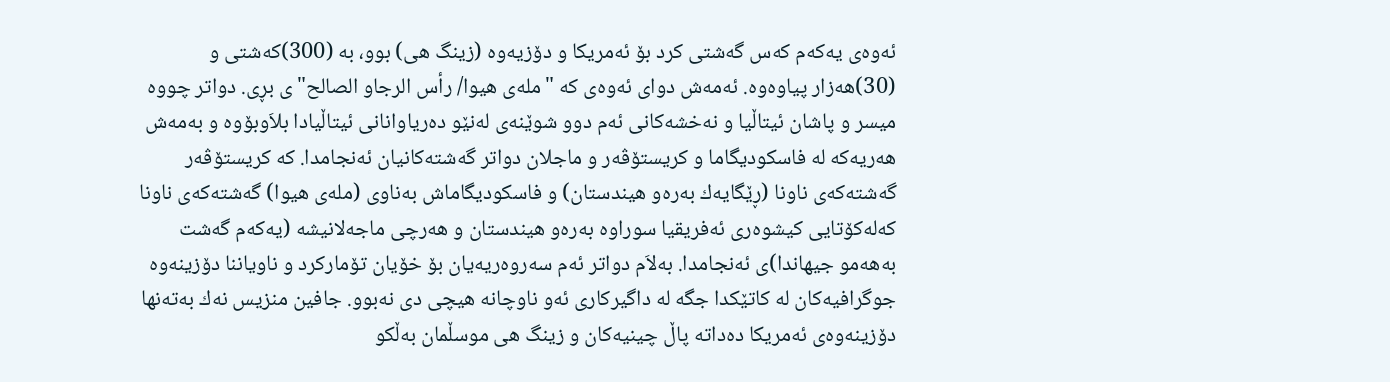ئه‌وه‌ی‌ یه‌كه‌م كه‌س گه‌شتی‌ كرد بۆ ئه‌مریكا و دۆزیه‌وه‌ (زینگ هی‌) بوو، به‌ (300)كه‌شتی‌ و (30)هه‌زار پیاوه‌وه‌. ئه‌مه‌ش دوای‌ ئه‌وه‌ی‌ كه‌ "مله‌ی‌ هیوا/ رأس الرجا‌و الصالح"ی‌ بڕی. دواتر چووه‌ میسر و پاشان ئیتاڵیا و نه‌خشه‌كانی‌ ئه‌م دوو شوێنه‌ی‌ له‌نێو ده‌ریاوانانی‌ ئیتاڵیادا بلاَوبۆوه‌ و به‌مه‌ش هه‌ریه‌كه‌ له‌ فاسكودیگاما و كریستۆڤه‌ر و ماجلان دواتر گه‌شته‌كانیان ئه‌نجامدا. كه‌ كریستۆڤه‌ر گه‌شته‌كه‌ی‌ ناونا (ڕێگایه‌ك به‌ره‌و هیندستان) و فاسكودیگاماش به‌ناوی‌ (مله‌ی‌ هیوا) گه‌شته‌كه‌ی‌ ناونا كه‌له‌كۆتایی كیشوه‌ری‌ ئه‌فریقیا سوراوه‌ به‌ره‌و هیندستان و هه‌رچی ماجه‌لانیشه‌ (یه‌كه‌م گه‌شت به‌هه‌مو جیهاندا)ی‌ ئه‌نجامدا. به‌لاَم دواتر ئه‌م سه‌روه‌ریه‌یان بۆ خۆیان تۆماركرد و ناویاننا دۆزینه‌وه‌ جوگرافیه‌كان له‌ كاتێكدا جگه‌ له‌ داگیركاری‌ ئه‌و ناوچانه‌ هیچی دی‌ نه‌بوو. جافین منزیس نه‌ك به‌ته‌نها دۆزینه‌وه‌ی‌ ئه‌مریكا ده‌داته‌ پاڵ چینیه‌كان و زینگ هی‌ موسڵمان به‌ڵكو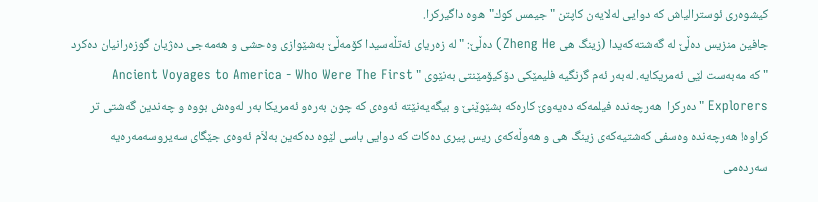كیشوه‌ری‌ ئوسترالیاش كه‌ دوایی له‌لایه‌ن كاپتن "جیمس كوك"ه‌وه‌ داگیركرا.
جافین منزیس ده‌ڵێ له‌ گه‌شته‌كه‌یدا (زینگ هی‌ Zheng He) ده‌ڵێ: "له‌ زه‌ریای‌ ئه‌تڵه‌سیدا كۆمه‌ڵێ به‌شێوازی‌ وه‌حشی و هه‌مه‌جی‌ ده‌ژیان گوزه‌رانیان ده‌كرد " كه‌ مه‌به‌ست لێی ئه‌مریكایه‌. له‌به‌ر ئه‌م گرنگیه‌ فلیمێكی‌ دۆكیۆمێنتی‌ به‌نێوی‌ " Ancient Voyages to America - Who Were The First Explorers "ده‌ركرا  هه‌رچه‌نده‌ فیلمه‌كه‌ ده‌یه‌وێ‌ كاره‌كه‌ بشێوێنێ و بیگه‌یه‌نێته‌ ئه‌وه‌ی‌ كه‌ چون به‌ره‌و ئه‌مریكا به‌ر له‌وه‌ش بووه‌ و چه‌ندین گه‌شتی‌ تر كراوه‌! هه‌رچه‌نده‌ وه‌سفی كه‌شتیه‌كه‌ی‌ زینگ هی‌ و هه‌وڵه‌كه‌ی‌ ریس پیری ده‌كات كه‌ دوایی باسی لێوه‌ ده‌كه‌ین به‌لاَم ئه‌وه‌ی‌ جێگای‌ سه‌یروسه‌مه‌ره‌یه‌ سه‌رده‌می‌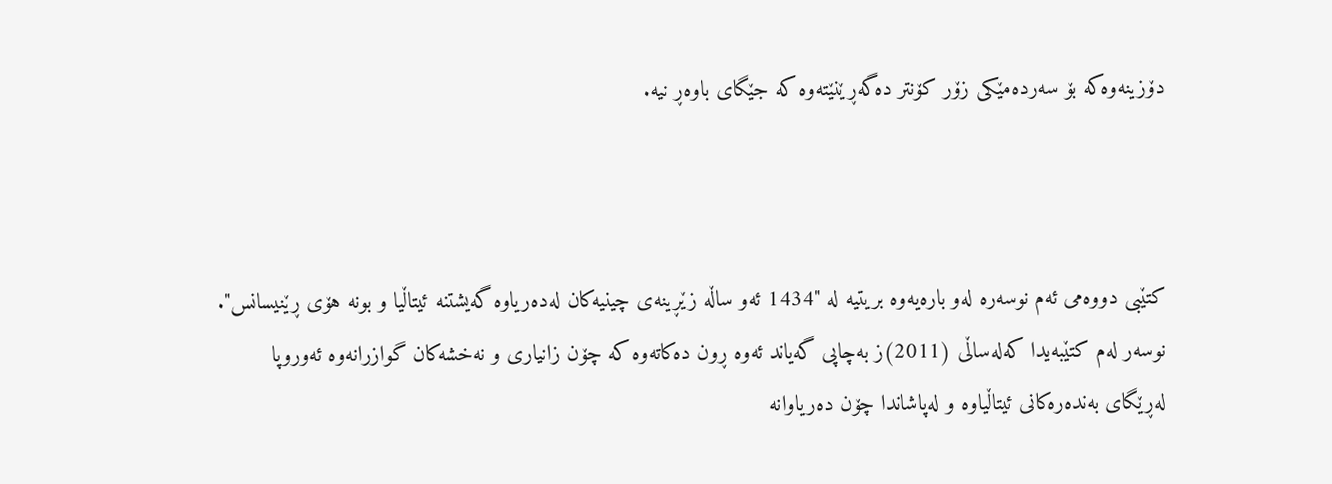دۆزینه‌وه‌كه‌ بۆ سه‌رده‌مێكی‌ زۆر كۆنتر ده‌گه‌ڕێنێته‌وه‌ كه‌ جێگای‌ باوه‌ڕ نیه‌.



كتێبی دووه‌می ئه‌م نوسه‌ره‌ له‌و باره‌یه‌وه‌ بریتیه‌ له‌ "1434 ئه‌و ساڵه‌ زێڕینه‌ی‌ چینیه‌كان له‌ده‌ریاوه‌ گه‌یشتنه‌ ئیتاڵیا و بونه‌ هۆی‌ ڕێنیسانس". نوسه‌ر له‌م كتێبه‌یدا كه‌له‌ساڵی (2011)ز به‌چاپی گه‌یاند ئه‌وه‌ ڕون ده‌كاته‌وه‌ كه‌ چۆن زانیاری و نه‌خشه‌كان گوازرانه‌وه‌ ئه‌وروپا له‌ڕێگای‌ به‌نده‌ره‌كانی‌ ئیتاڵیاوه‌ و له‌پاشاندا چۆن ده‌ریاوانه‌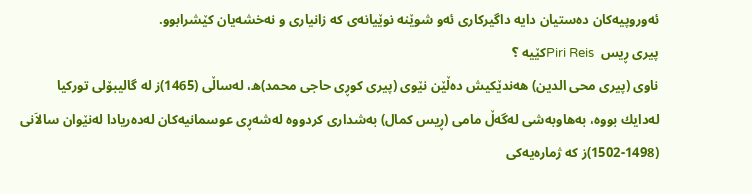ئه‌وروپیه‌كان ده‌ستیان دایه‌ داگیركاری ئه‌و شوێنه‌ نوێیانه‌ی‌ كه‌ زانیاری‌ و نه‌خشه‌یان كێشرابوو.
پیری ڕیس  Piri Reisكێیه‌ ؟
ناوی‌ (پیری محی الدین) هه‌ندێكیش ده‌ڵێن نێوی (پیری كوڕی حاجی محمد)ه‌، له‌ساڵی (1465)ز له‌ گالیبۆلی توركیا له‌دایك بووه‌، به‌هاوبه‌شی له‌گه‌ڵ مامی (ڕیس كمال) به‌شداری‌ كردووه‌ له‌شه‌ڕی عوسمانیه‌كان له‌ده‌ریادا له‌نێوان سالاَنی (1498-1502)ز كه‌ ژماره‌یه‌كی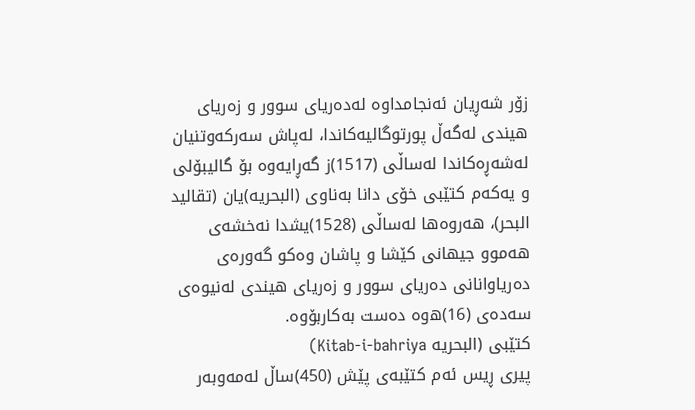زۆر شه‌ڕیان ئه‌نجامداوه‌ له‌ده‌ریای‌ سوور و زه‌ریای‌ هیندی له‌گه‌ڵ پورتوگالیه‌كاندا، له‌پاش سه‌ركه‌وتنیان له‌شه‌ڕه‌كاندا له‌ساڵی (1517)ز گه‌ڕایه‌وه‌ بۆ گالیبۆلی و یه‌كه‌م كتێبی خۆی‌ دانا به‌ناوی‌ (البحریه‌)یان (تقالید البحر)، هه‌روه‌ها له‌ساڵی (1528)یشدا نه‌خشه‌ی‌ هه‌موو جیهانی كێشا و پاشان وه‌كو گه‌وره‌ی‌ ده‌ریاوانانی‌ ده‌ریای‌ سوور و زه‌ریای‌ هیندی له‌نیوه‌ی‌ سه‌ده‌ی‌ (16)ه‌وه‌ ده‌ست به‌كاربۆوه‌.
كتێبی (البحریه‌ Kitab-i-bahriya)
پیری ڕیس ئه‌م كتێبه‌ی‌ پێش (450)ساڵ له‌مه‌وبه‌ر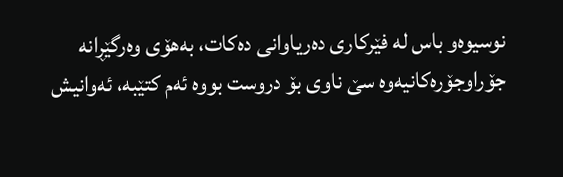نوسیوه‌و باس له‌ فێركاری‌ ده‌ریاوانی‌ ده‌كات، به‌هۆی‌ وه‌رگێڕانه‌ جۆراوجۆره‌كانیه‌وه‌ سێ ناوی‌ بۆ دروست بووه‌ ئه‌م كتێبه‌، ئه‌وانیش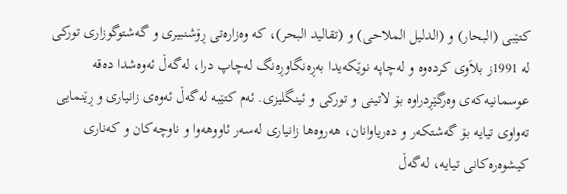كتێبی (البحار) و (الدلیل الملاحی) و (تقالید البحر)، كه‌ وه‌زاره‌تی‌ ڕۆشنبیری و گه‌شتوگوزاری‌ توركی‌ له‌ 1991ز بلاَوی‌ كرده‌وه‌ و له‌چاپه‌ نوێكه‌یدا به‌ڕه‌نگاوڕه‌نگ له‌چاپ درا، له‌گه‌ڵ ئه‌وه‌شدا ده‌قه‌ عوسمانیه‌كه‌ی‌ وه‌رگێڕدراوه‌ بۆ لاتینی‌ و توركی‌ و ئینگلیزی‌. ئه‌م كتێبه‌ له‌گه‌ڵ ئه‌وه‌ی‌ زانیاری‌ و ڕێنمایی ته‌واوی‌ تیایه‌ بۆ گه‌شتكه‌ر و ده‌ریاوانان، هه‌روه‌ها زانیاری‌ له‌سه‌ر ئاووهه‌وا و ناوچه‌كان و كه‌ناری‌ كیشوه‌ره‌كانی تیایه‌، له‌گه‌ڵ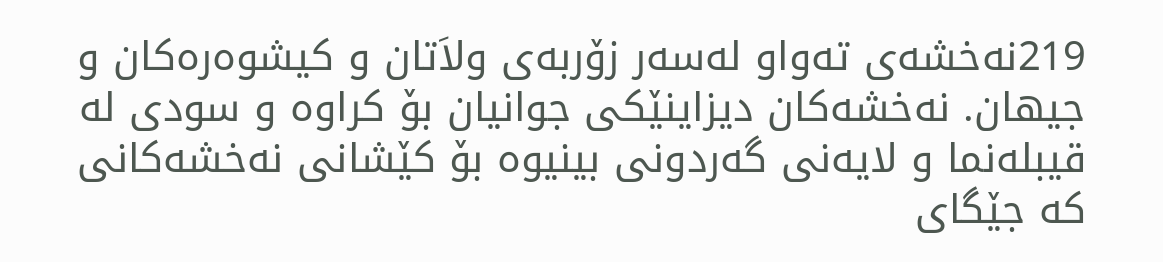219نه‌خشه‌ی‌ ته‌واو له‌سه‌ر زۆربه‌ی‌ ولاَتان و كیشوه‌ره‌كان و جیهان. نه‌خشه‌كان دیزاینێكی‌ جوانیان بۆ كراوه‌ و سودی‌ له‌ قیبله‌نما و لایه‌نی‌ گه‌ردونی‌ بینیوه‌ بۆ كێشانی‌ نه‌خشه‌كانی‌ كه‌ جێگای‌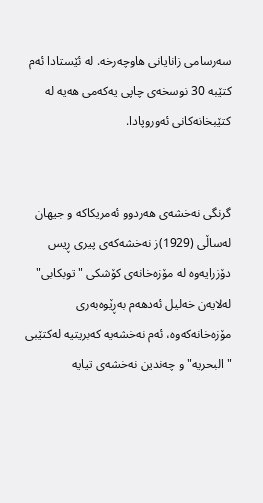سه‌رسامی زانایانی‌ هاوچه‌رخه‌. له‌ ئێستادا ئه‌م كتێبه‌ 30 نوسخه‌ی‌ چاپی یه‌كه‌می‌ هه‌یه‌ له‌ كتێبخانه‌كانی‌ ئه‌وروپادا.


گرنگی نه‌خشه‌ی‌ هه‌ردوو ئه‌مریكاكه‌ و جیهان
له‌ساڵی (1929)ز نه‌خشه‌كه‌ی‌ پیری ڕیس دۆزرایه‌وه‌ له‌ مۆزه‌خانه‌ی‌ كۆشكی "توبكابی" له‌لایه‌ن خه‌لیل ئه‌دهه‌م به‌ڕێوه‌به‌ری‌ مۆزه‌خانه‌كه‌وه‌، ئه‌م نه‌خشه‌یه‌ كه‌بریتیه‌ له‌كتێبی "البحریه‌" و چه‌ندین نه‌خشه‌ی‌ تیایه‌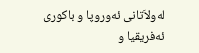له‌ولاَتانی ئه‌وروپا و باكوری‌ ئه‌فریقیا و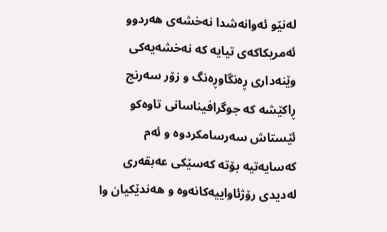له‌نێو ئه‌وانه‌شدا نه‌خشه‌ی‌ هه‌ردوو ئه‌مریكاكه‌ی‌ تیایه‌ كه‌ نه‌خشه‌یه‌كی وێنه‌داری‌ ڕه‌نگاوڕه‌نگ و زۆر سه‌رنج ڕاكێشه‌ كه‌ جوگرافیناسانی تاوه‌كو ئێستاش سه‌رسامكردوه‌ و ئه‌م كه‌سایه‌تیه‌ بۆته‌ كه‌سێكی عه‌بقه‌ری‌ له‌دیدی رۆژئاواییه‌كانه‌وه‌ و هه‌ندێكیان وا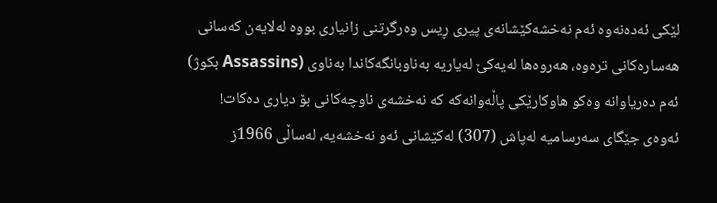لێكی ئه‌ده‌نه‌وه‌ ئه‌م نه‌خشه‌كێشانه‌ی‌ پیری ڕیس وه‌رگرتنی زانیاری‌ بووه‌ له‌لایه‌ن كه‌سانی هه‌ساره‌كانی‌ تره‌وه‌، هه‌روه‌ها له‌یه‌كێ له‌یاریه‌ به‌ناوبانگه‌كاندا به‌ناوی‌ (Assassins بكوژ) ئه‌م ده‌ریاوانه‌ وه‌كو هاوكارێكی پاڵه‌وانه‌كه‌ كه‌ نه‌خشه‌ی‌ ناوچه‌كانی‌ بۆ دیاری‌ ده‌كات!
ئه‌وه‌ی‌ جێگای‌ سه‌رسامیه‌ له‌پاش (307) له‌كێشانی ئه‌و نه‌خشه‌یه‌، له‌ساڵی 1966ز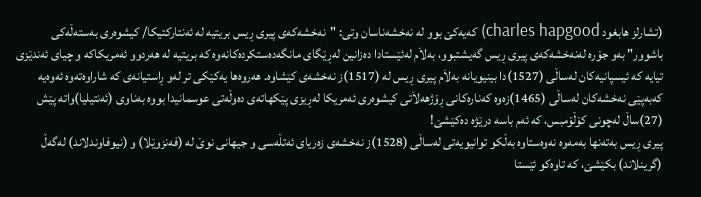(تشارلز هابغود charles hapgood) كه‌یه‌كێ بوو له‌ نه‌خشه‌ناسان وتی‌: "نه‌خشه‌كه‌ی‌ پیری ڕیس بریتیه‌ له‌ ئه‌نتاركتیكا/ كیشوه‌ری‌ به‌سته‌ڵه‌كی باشوور" به‌و جۆره‌ له‌نه‌خشه‌كه‌ی‌ پیری ڕیس گه‌یشتبوو، به‌لاَم له‌ئێستادا ده‌زانین له‌ڕێگای‌ مانگه‌ده‌ستكرده‌كانه‌وه‌ كه‌ بریتیه‌ له‌ هه‌ردوو ئه‌مریكاكه‌ و چیای‌ ئه‌ندێزی‌ تیایه‌ كه‌ ئیسپانیه‌كان له‌ساڵی (1527)دا بینیویانه‌ به‌لاَم پیری ڕیس له‌ (1517)ز نه‌خشه‌ی‌ كێشاوه‌. هه‌روه‌ها یه‌كێكی‌ تر له‌و ڕاستیانه‌ی‌ كه‌ شاراوه‌ته‌وه‌ ئه‌وه‌یه‌ كه‌به‌پێی نه‌خشه‌كان له‌ساڵی (1465)زه‌وه‌ كه‌ناره‌كانی‌ ڕۆژهه‌لاَتی‌ كیشوه‌ری‌ ئه‌مریكا له‌ڕیزی‌ پێكهاته‌ی‌ ده‌وڵه‌تی‌ عوسمانیدا بووه‌ به‌ناوی‌ (ئه‌نتیلیا)واته‌ پێش (27)ساڵ له‌چونی‌ كۆڵۆمبس، كه‌ ئه‌م باسه‌ درێژه‌ ده‌كێشێ!
پیری ڕیس به‌ته‌نها به‌مه‌وه‌ نه‌وه‌ستاوه‌ به‌ڵكو توانیویه‌تی‌ له‌ساڵی (1528)ز نه‌خشه‌ی‌ زه‌ریای‌ ئه‌تڵه‌سی و جیهانی‌ نوێ‌ له‌ (فه‌نزوێلا) و (نیوفاوندلاند) له‌گه‌ڵ (گرینلاند) بكێشێ، كه‌ تاوه‌كو ئێستا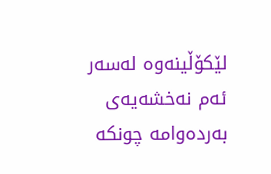لێكۆڵینه‌وه‌ له‌سه‌ر ئه‌م نه‌خشه‌یه‌ی‌ به‌رده‌وامه‌ چونكه‌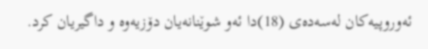ئه‌وروپیه‌كان له‌سه‌ده‌ی‌ (18)دا ئه‌و شوێنانه‌یان دۆزیه‌وه‌ و داگیریان كرد.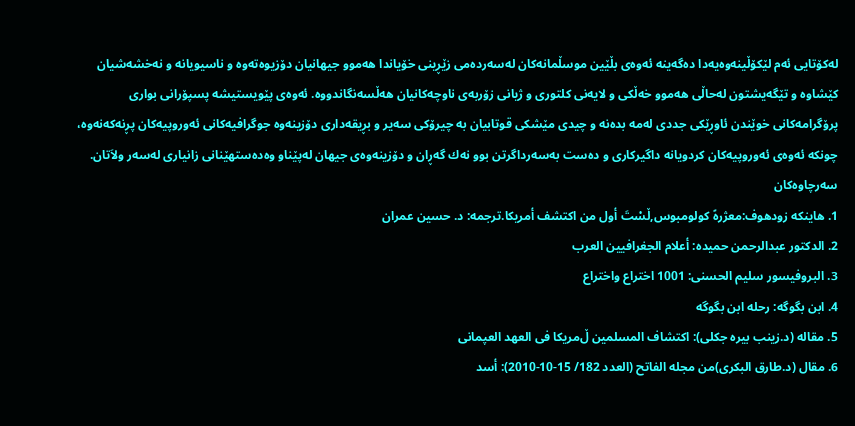له‌كۆتایی ئه‌م لێكۆڵینه‌وه‌یه‌دا ده‌گه‌ینه‌ ئه‌وه‌ی‌ بڵێین موسڵمانه‌كان له‌سه‌رده‌می‌ زێڕینی‌ خۆیاندا هه‌موو جیهانیان دۆزیوه‌ته‌وه‌ و ناسیویانه‌ و نه‌خشه‌شیان كێشاوه‌ و تێگه‌یشتون له‌حاڵی هه‌موو خه‌ڵكی‌ و لایه‌نی‌ كلتوری‌ و ژیانی‌ زۆربه‌ی‌ ناوچه‌كانیان هه‌ڵسه‌نگاندووه‌. ئه‌وه‌ی‌ پێویستیشه‌ پسپۆرانی‌ بواری‌ پرۆگرامه‌كانی‌ خوێندن ئاوڕێكی‌ جددی‌ له‌مه‌ بده‌نه‌ و چیدی‌ مێشكی‌ قوتابیان به‌ چیرۆكی‌ سه‌یر و بڕیقه‌داری‌ دۆزینه‌وه‌ جوگرافیه‌كانی‌ ئه‌وروپیه‌كان پڕنه‌كه‌نه‌وه‌، چونكه‌ ئه‌وه‌ی‌ ئه‌وروپیه‌كان كردویانه‌ داگیركاری‌ و ده‌ست به‌سه‌رداگرتن بوو نه‌ك گه‌ڕان و دۆزینه‌وه‌ی‌ جیهان له‌پێناو وه‌ده‌ستهێنانی‌ زانیاری‌ له‌سه‌ر ولاَتان.
سه‌رچاوه‌كان
1. هاینكه زودهوف:معژره‌ً كولومبوس,ڵسْتَ أول من اكتشف أمریكا.ترجمه‌: د. حسین عمران
2. الدكتور عبدالرحمن حمیده‌: أعلام الجغرافیین العرب
3. البروفیسور سلیم الحسنی: 1001 اختراع واختراع
4. ابن بگوگه‌: رحله‌ ابن بگوگه‌
5. مقاله‌ (د.زینب بیره‌ جكلی): اكتشاف المسلمین ڵ‌مریكا فی العهد العپمانی
6. مقال (د.طارق البكری)من مجله‌ الفاتح (العدد 182/ 15-10-2010): أسد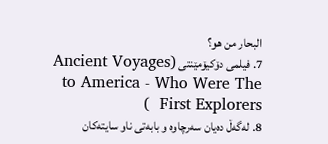البحار من هو؟
7. فیلمی‌ دۆكیۆمێنتی‌ (Ancient Voyages to America - Who Were The First Explorers  )
8. له‌گه‌ڵ ده‌یان سه‌رچاوه‌ و بابه‌تی‌ ناو سایته‌كان